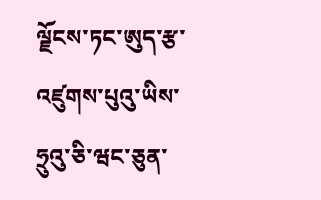ལྗོངས་ཏང་ཨུད་རྩ་འཛུགས་པུའུ་ཡིས་ཧྲུའུ་ཅི་ཝང་ཅུན་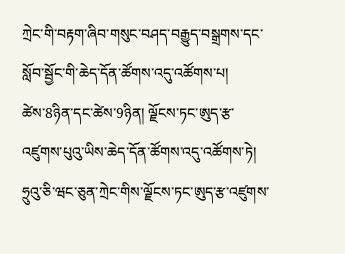ཀྲེང་གི་བརྟག་ཞིབ་གསུང་བཤད་བརྒྱུད་བསྒྲགས་དང་སློབ་སྦྱོང་གི་ཆེད་དོན་ཚོགས་འདུ་འཚོགས་པ།
ཚེས་8ཉིན་དང་ཚེས་9ཉིན། ལྗོངས་ཏང་ཨུད་རྩ་འཛུགས་པུའུ་ཡིས་ཆེད་དོན་ཚོགས་འདུ་འཚོགས་ཏེ། ཧྲུའུ་ཅི་ཝང་ཅུན་ཀྲེང་གིས་ལྗོངས་ཏང་ཨུད་རྩ་འཛུགས་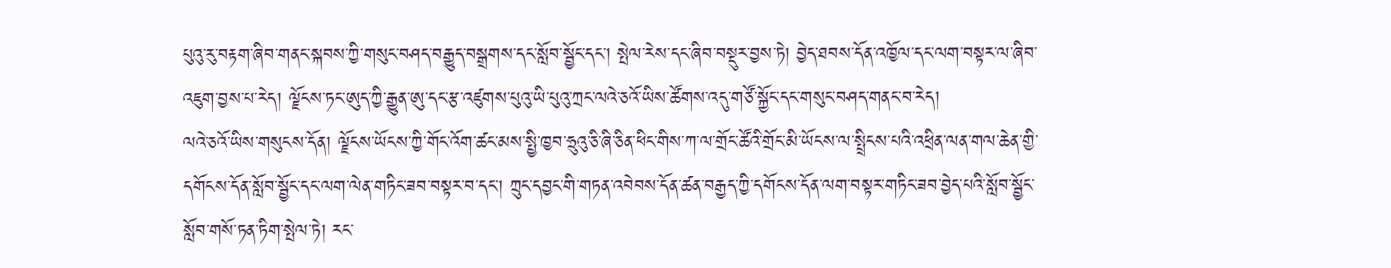པུའུ་རུ་བརྟག་ཞིབ་གནང་སྐབས་ཀྱི་གསུང་བཤད་བརྒྱུད་བསྒྲགས་དང་སློབ་སྦྱོང་དང་། སྤེལ་རེས་དང་ཞིབ་བསྡུར་བྱས་ཏེ། བྱེད་ཐབས་དོན་འཁྱོལ་དང་ལག་བསྟར་ལ་ཞིབ་འཇུག་བྱས་པ་རེད། ལྗོངས་ཏང་ཨུད་ཀྱི་རྒྱུན་ཨུ་དང་རྩ་འཛུགས་པུའུ་ཡི་པུའུ་ཀྲང་ལའེ་ཅའོ་ཡིས་ཚོགས་འདུ་གཙོ་སྐྱོང་དང་གསུང་བཤད་གནང་བ་རེད།
ལའེ་ཅའོ་ཡིས་གསུངས་དོན། ལྗོངས་ཡོངས་ཀྱི་གོང་འོག་ཚང་མས་སྤྱི་ཁྱབ་ཧྲུའུ་ཅི་ཞི་ཅིན་ཕིང་གིས་ཀ་ལ་གྲོང་ཚོའི་གྲོང་མི་ཡོངས་ལ་སྤྲིངས་པའི་འཕྲིན་ལན་གལ་ཆེན་གྱི་དགོངས་དོན་སློབ་སྦྱོང་དང་ལག་ལེན་གཏིང་ཟབ་བསྟར་བ་དང་། ཀྲུང་དབྱང་གི་གཏན་འབེབས་དོན་ཚན་བརྒྱད་ཀྱི་དགོངས་དོན་ལག་བསྟར་གཏིང་ཟབ་བྱེད་པའི་སློབ་སྦྱོང་སློབ་གསོ་ཏན་ཏིག་སྤེལ་ཏེ། རང་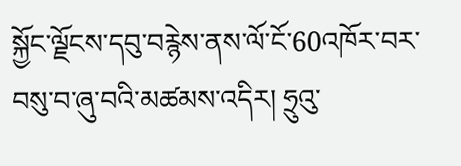སྐྱོང་ལྗོངས་དབུ་བརྙེས་ནས་ལོ་ངོ་60འཁོར་བར་བསུ་བ་ཞུ་བའི་མཚམས་འདིར། ཧྲུའུ་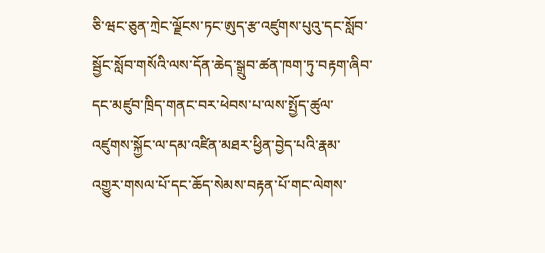ཅི་ཝང་ཅུན་ཀྲེང་ལྗོངས་ཏང་ཨུད་རྩ་འཛུགས་པུའུ་དང་སློབ་སྦྱོང་སློབ་གསོའི་ལས་དོན་ཆེད་སྒྲུབ་ཚན་ཁག་ཏུ་བརྟག་ཞིབ་དང་མཛུབ་ཁྲིད་གནང་བར་ཕེབས་པ་ལས་སྤྱོད་ཚུལ་འཛུགས་སྐྱོང་ལ་དམ་འཛིན་མཐར་ཕྱིན་བྱེད་པའི་རྣམ་འགྱུར་གསལ་པོ་དང་ཆོད་སེམས་བརྟན་པོ་གང་ལེགས་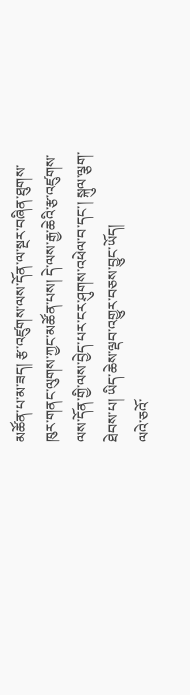མཚོན་པ་མ་ཟད། རྩ་འཛུགས་ལས་དོན་ལ་སྔར་བཞིན་ཐུགས་ཁུར་གནང་ལུགས་ཀྱང་མཚོན་པས། དེ་ལས་རྒྱ་ཆེའི་རྩ་འཛུགས་ལས་དོན་གྱི་ལས་བྱེད་པར་ངར་ཤུགས་འཕེལ་བ་དང་། སྐུལ་ལྕག་ཐེབས་པ། ཡིད་ཆེས་ལྡབ་འགྱུར་བཅས་བྱུང་ཡོད།
ལའེ་ཅའོ་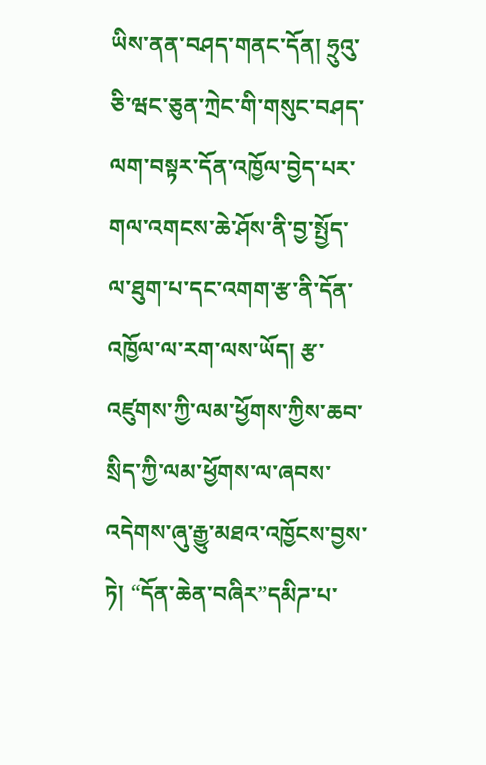ཡིས་ནན་བཤད་གནང་དོན། ཧྲུའུ་ཅི་ཝང་ཅུན་ཀྲེང་གི་གསུང་བཤད་ལག་བསྟར་དོན་འཁྱོལ་བྱེད་པར་གལ་འགངས་ཆེ་ཤོས་ནི་བྱ་སྤྱོད་ལ་ཐུག་པ་དང་འགག་རྩ་ནི་དོན་འཁྱོལ་ལ་རག་ལས་ཡོད། རྩ་འཛུགས་ཀྱི་ལམ་ཕྱོགས་ཀྱིས་ཆབ་སྲིད་ཀྱི་ལམ་ཕྱོགས་ལ་ཞབས་འདེགས་ཞུ་རྒྱུ་མཐའ་འཁྱོངས་བྱས་ཏེ། “དོན་ཆེན་བཞིར”དམིཌ་པ་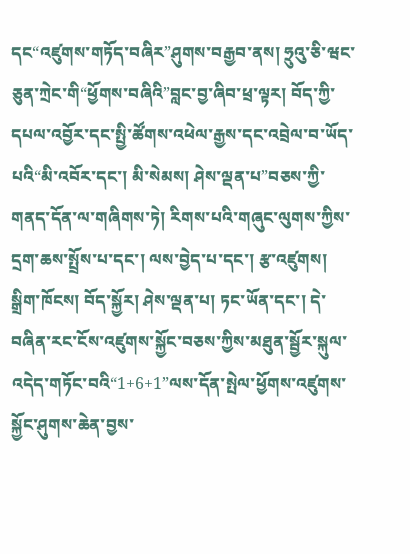དང“འཛུགས་གཏོད་བཞིར”ཤུགས་བརྒྱབ་ནས། ཧྲུའུ་ཅི་ཝང་ཅུན་ཀྲེང་གི“ཕྱོགས་བཞིའི”བླང་བྱ་ཞིབ་ཕྲ་ལྟར། བོད་ཀྱི་དཔལ་འབྱོར་དང་སྤྱི་ཚོགས་འཕེལ་རྒྱས་དང་འབྲེལ་བ་ཡོད་པའི“མི་འབོར་དང་། མི་སེམས། ཤེས་ལྡན་པ”བཅས་ཀྱི་གནད་དོན་ལ་གཞིགས་ཏེ། རིགས་པའི་གཞུང་ལུགས་ཀྱིས་དྲག་ཆས་སྤྲོས་པ་དང་། ལས་བྱེད་པ་དང་། རྩ་འཛུགས། སྒྲིག་ཁོངས། བོད་སྐྱོར། ཤེས་ལྡན་པ། ཏང་ཡོན་དང་། དེ་བཞིན་རང་ངོས་འཛུགས་སྐྱོང་བཅས་ཀྱིས་མཐུན་སྦྱོར་སྐུལ་འདེད་གཏོང་བའི“1+6+1”ལས་དོན་སྤེལ་ཕྱོགས་འཛུགས་སྐྱོང་ཤུགས་ཆེན་བྱས་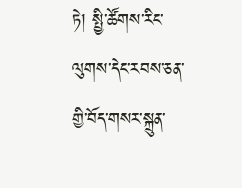ཏེ། སྤྱི་ཚོགས་རིང་ལུགས་དེང་རབས་ཅན་གྱི་བོད་གསར་སྐྲུན་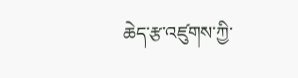ཆེད་རྩ་འཛུགས་ཀྱི་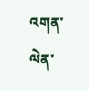འགན་ལེན་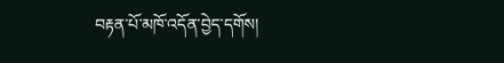བརྟན་པོ་མཁོ་འདོན་བྱེད་དགོས།